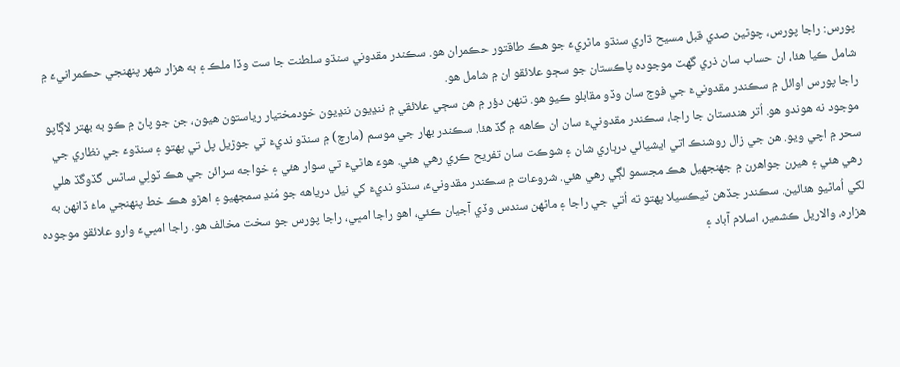پورس: راجا پورس، چوٿين صدي قبل مسيح ڌاري سنڌو ماٿريءَ جو هڪ طاقتور حڪمران هو. سڪندر مقدوني سنڌو سلطنت جا ست وڏا ملڪ ۽ ٻه هزار شهر پنهنجي حڪمرانيءَ ۾ شامل ڪيا هئا، ان حساب سان ذري گهٽ موجوده پاڪستان جو سڄو علائقو ان ۾ شامل هو.
راجا پورس اوائل ۾ سڪندر مقدونيءَ جي فوج سان وڏو مقابلو ڪيو هو. تنهن دؤر ۾ هن سڄي علائقي ۾ ننڍيون ننڍيون خودمختيار رياستون هيون، جن جو پاڻ ۾ ڪو به بهتر لاڳاپو موجود نه هوندو هو. اُتر هندستان جا راجا، سڪندر مقدونيءَ سان ان ڪاهه ۾ گڏ هئا. سڪندر بهار جي موسم (مارچ) ۾ سنڌو نديءَ تي جوڙيل پل تي پهتو ۽ سنڌوءَ جي نظاري جي سحر ۾ اچي ويو. هن جي زال روشنڪ اتي ايشيائي درٻاري شان ۽ شوڪت سان تفريح ڪري رهي هئي. هوءَ هاٿيءَ تي سوار هئي ۽ خواجه سرائن جي هڪ ٽولِي ساڻس گڏوگڏ هلي رهي هئي ۽ هيرن جواهرن ۾ جهنجهيل هڪ مجسمو لڳي رهي هئي. شروعات ۾ سڪندر مقدونيءَ، سنڌو نديءَ کي نيل درياهه جو مُنڍ سمجهيو ۽ اهڙو هڪ خط پنهنجي ماءُ ڏانهن به لکي اُماڻيو هئائين. سڪندر جڏهن ٽيڪسيلا پهتو ته اُتي جي راجا ۽ ماڻهن سندس وڏي آجيان ڪئي، اهو راجا امڀي، راجا پورس جو سخت مخالف هو. راجا امڀيءَ وارو علائقو موجوده هزاره، والاريل ڪشمير، اسلام آباد ۽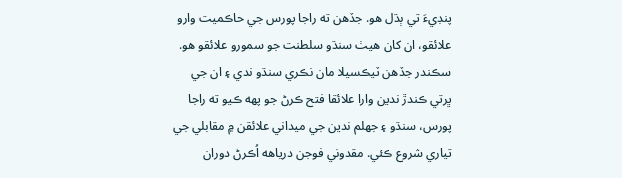پنڊيءَ تي ٻڌل هو. جڏهن ته راجا پورس جي حاڪميت وارو علائقو، ان کان هيٺ سنڌو سلطنت جو سمورو علائقو هو.
سڪندر جڏهن ٽيڪسيلا مان نڪري سنڌو ندي ۽ ان جي ڀرتي ڪندڙ ندين وارا علائقا فتح ڪرڻ جو پهه ڪيو ته راجا پورس، سنڌو ۽ جهلم ندين جي ميداني علائقن ۾ مقابلي جي تياري شروع ڪئي. مقدوني فوجن درياهه اُڪرڻ دوران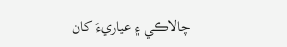چالاڪي ۽ عياريءَ کان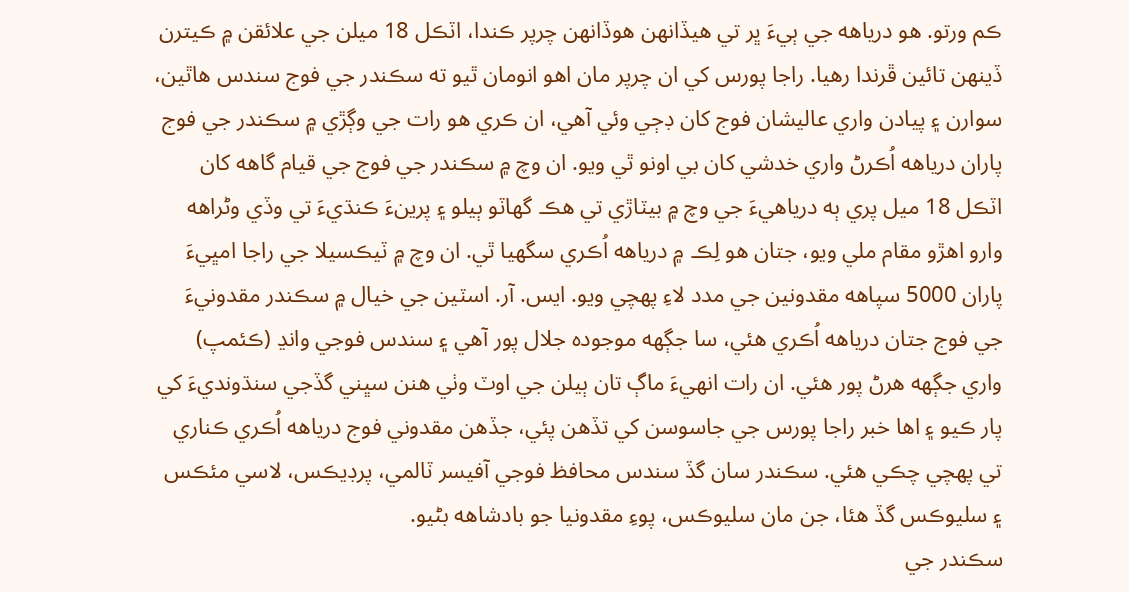ڪم ورتو. هو درياهه جي ٻيءَ ڀر تي هيڏانهن هوڏانهن چرپر ڪندا، اٽڪل 18 ميلن جي علائقن ۾ ڪيترن ڏينهن تائين ڦرندا رهيا. راجا پورس کي ان چرپر مان اهو انومان ٿيو ته سڪندر جي فوج سندس هاٿين، سوارن ۽ پيادن واري عاليشان فوج کان ڊڄي وئي آهي، ان ڪري هو رات جي وڳڙي ۾ سڪندر جي فوج پاران درياهه اُڪرڻ واري خدشي کان بي اونو ٿي ويو. ان وچ ۾ سڪندر جي فوج جي قيام گاهه کان اٽڪل 18 ميل پري ٻه درياهيءَ جي وچ ۾ بيٽاڙي تي هڪ گهاٽو ٻيلو ۽ پرينءَ ڪنڌيءَ تي وڏي وڻراهه وارو اهڙو مقام ملي ويو، جتان هو لِڪ ۾ درياهه اُڪري سگهيا ٿي. ان وچ ۾ ٽيڪسيلا جي راجا امڀيءَ پاران 5000 سپاهه مقدونين جي مدد لاءِ پهچي ويو. ايس. آر. اسٽين جي خيال ۾ سڪندر مقدونيءَ جي فوج جتان درياهه اُڪري هئي، سا جڳهه موجوده جلال پور آهي ۽ سندس فوجي وانڍ (ڪئمپ) واري جڳهه هرڻ پور هئي. ان رات انهيءَ ماڳ تان ٻيلن جي اوٽ وٺي هنن سڀني گڏجي سنڌونديءَ کي پار ڪيو ۽ اها خبر راجا پورس جي جاسوسن کي تڏهن پئي، جڏهن مقدوني فوج درياهه اُڪري ڪناري تي پهچي چڪي هئي. سڪندر سان گڏ سندس محافظ فوجي آفيسر ٽالمي، پرڊيڪس، لاسي مئڪس ۽ سليوڪس گڏ هئا، جن مان سليوڪس، پوءِ مقدونيا جو بادشاهه بڻيو.
سڪندر جي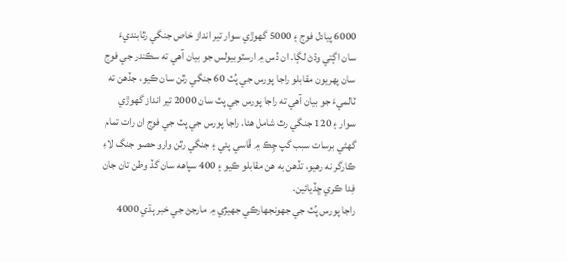6000 پيادل فوج ۽ 5000 گهوڙي سوار تير انداز خاص جنگي رٿابنديءَ سان اڳتي وڌڻ لڳا. ان ڏس ۾ ارسٽوبيولس جو بيان آهي ته سڪندر جي فوج سان پهريون مقابلو راجا پورس جي پُٽ 60 جنگي رٿن سان ڪيو، جڏهن ته ٽالميءَ جو بيان آهي ته راجا پورس جي پٽ سان 2000 تير انداز گهوڙي سوار ۽ 120 جنگي رٿ شامل هئا. راجا پورس جي پٽ جي فوج ان رات تمام گهڻي برسات سبب گپ چِڪ ۾ ڦاسي پئي ۽ جنگي رٿن وارو حصو جنگ لاءِ ڪارگر نه رهيو، تڏهن به هن مقابلو ڪيو ۽ 400 سپاهه سان گڏ وطن تان جان فِدا ڪري ڇڏيائين.
راجا پورس پُٽ جي جهونجهارڪي جهيڙي ۾ مارجڻ جي خبر ٻڌي 4000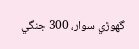گهوڙي سوار، 300 جنگي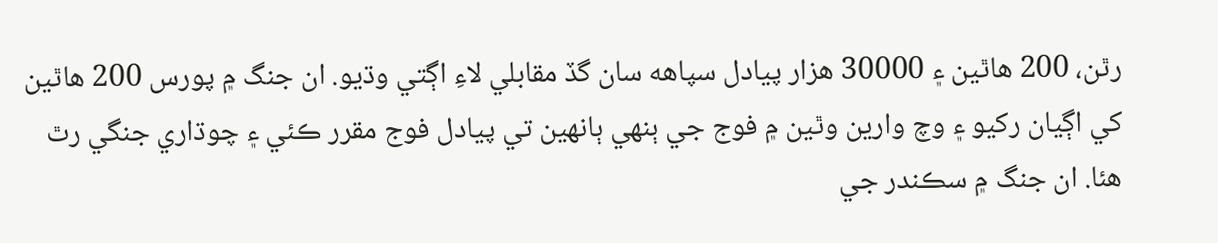رٿن، 200 هاٿين ۽ 30000 هزار پيادل سپاهه سان گڏ مقابلي لاءِ اڳتي وڌيو. ان جنگ ۾ پورس 200 هاٿين کي اڳيان رکيو ۽ وچ وارين وٿين ۾ فوج جي ٻنهي ٻانهين تي پيادل فوج مقرر ڪئي ۽ چوڌاري جنگي رٿ هئا. ان جنگ ۾ سڪندر جي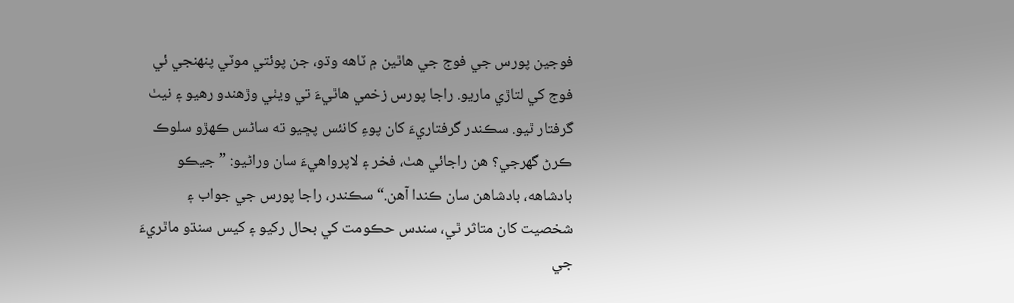فوجين پورس جي فوج جي هاٿين ۾ ٽاهه وڌو، جن پوئتي موٽي پنهنجي ئي فوج کي لتاڙي ماريو. راجا پورس زخمي هاٿيءَ تي ويٺي وڙهندو رهيو ۽ نيٺ گرفتار ٿيو. سڪندر گرفتاريءَ کان پوءِ کانئس پڇيو ته ساڻس ڪهڙو سلوڪ ڪرڻ گهرجي؟ هن راجائي هٺ، فخر ۽ لاپرواهيءَ سان وراڻيو: ”جيڪو بادشاهه، بادشاهن سان ڪندا آهن.“ سڪندر، راجا پورس جي جواب ۽ شخصيت کان متاثر ٿي، سندس حڪومت کي بحال رکيو ۽ کيس سنڌو ماٿريءَ جي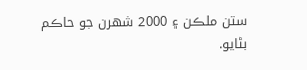ستن ملڪن ۽ 2000 شهرن جو حاڪم بڻايو.